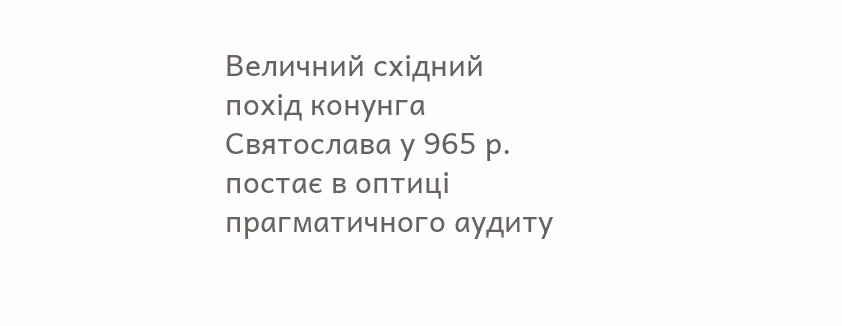Величний східний похід конунга Святослава у 965 р. постає в оптиці прагматичного аудиту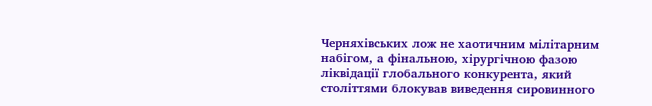Черняхівських лож не хаотичним мілітарним набігом, а фінальною, хірургічною фазою ліквідації глобального конкурента, який століттями блокував виведення сировинного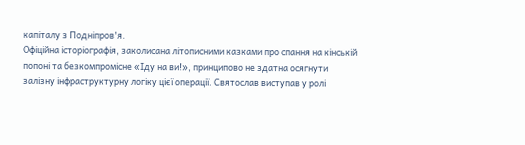капіталу з Подніпров'я.
Офіційна історіографія, заколисана літописними казками про спання на кінській попоні та безкомпромісне «Іду на ви!», принципово не здатна осягнути залізну інфраструктурну логіку цієї операції. Святослав виступав у ролі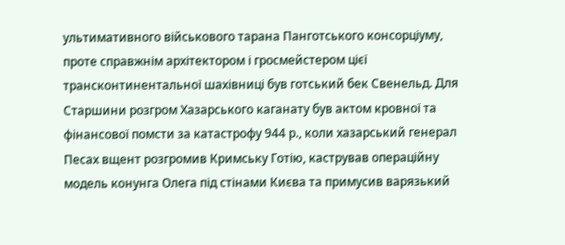ультимативного військового тарана Панготського консорціуму, проте справжнім архітектором і гросмейстером цієї трансконтинентальної шахівниці був готський бек Свенельд. Для Старшини розгром Хазарського каганату був актом кровної та фінансової помсти за катастрофу 944 р., коли хазарський генерал Песах вщент розгромив Кримську Готію, кастрував операційну модель конунга Олега під стінами Києва та примусив варязький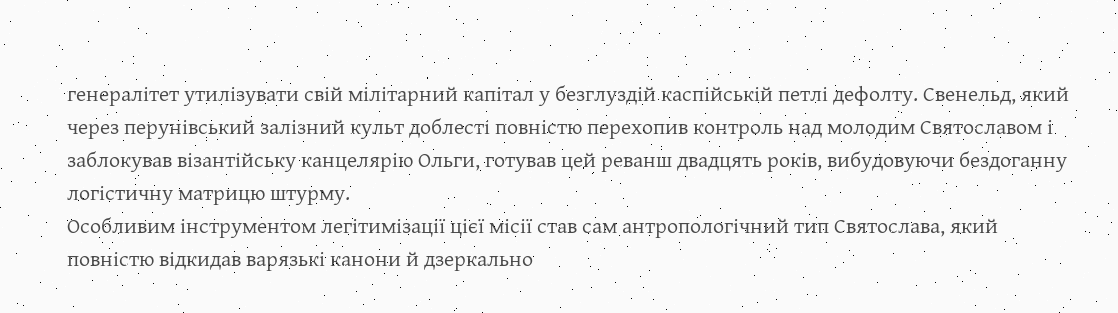генералітет утилізувати свій мілітарний капітал у безглуздій каспійській петлі дефолту. Свенельд, який через перунівський залізний культ доблесті повністю перехопив контроль над молодим Святославом і заблокував візантійську канцелярію Ольги, готував цей реванш двадцять років, вибудовуючи бездоганну логістичну матрицю штурму.
Особливим інструментом легітимізації цієї місії став сам антропологічний тип Святослава, який повністю відкидав варязькі канони й дзеркально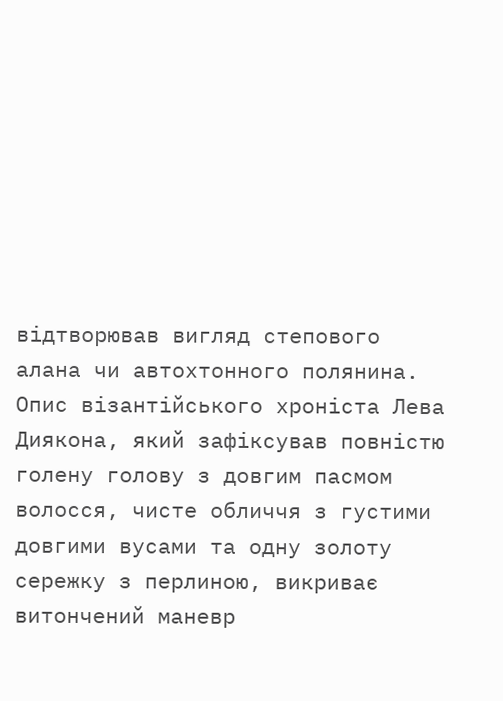відтворював вигляд степового алана чи автохтонного полянина. Опис візантійського хроніста Лева Диякона, який зафіксував повністю голену голову з довгим пасмом волосся, чисте обличчя з густими довгими вусами та одну золоту сережку з перлиною, викриває витончений маневр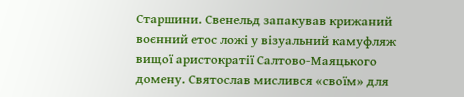Старшини. Свенельд запакував крижаний воєнний етос ложі у візуальний камуфляж вищої аристократії Салтово-Маяцького домену. Святослав мислився «своїм» для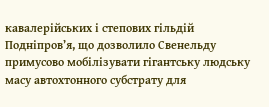кавалерійських і степових гільдій Подніпров’я, що дозволило Свенельду примусово мобілізувати гігантську людську масу автохтонного субстрату для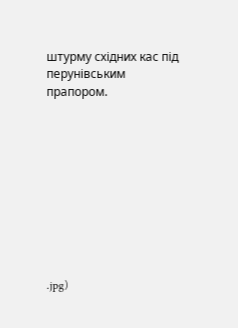штурму східних кас під перунівським прапором.










.jpg)